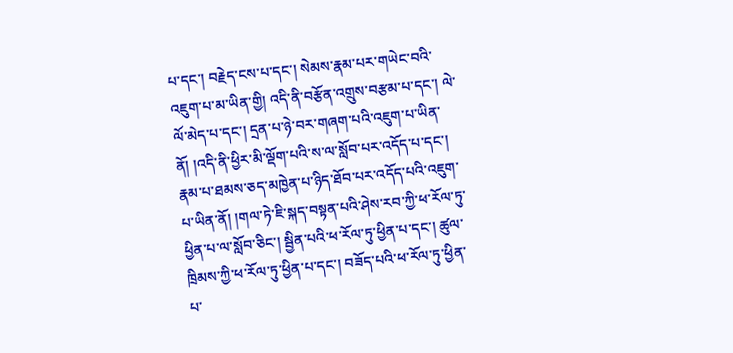པ་དང་། བརྗེད་ངས་པ་དང་། སེམས་རྣམ་པར་གཡེང་བའི་འཇུག་པ་མ་ཡིན་གྱི། འདི་ནི་བརྩོན་འགྲུས་བརྩམ་པ་དང་། ལེ་ལོ་མེད་པ་དང་། དྲན་པ་ཉེ་བར་གཞག་པའི་འཇུག་པ་ཡིན་ནོ། །འདི་ནི་ཕྱིར་མི་ལྡོག་པའི་ས་ལ་སློབ་པར་འདོད་པ་དང་། རྣམ་པ་ཐམས་ཅད་མཁྱེན་པ་ཉིད་ཐོབ་པར་འདོད་པའི་འཇུག་པ་ཡིན་ནོ། །གལ་ཏེ་ཇི་སྐད་བསྟན་པའི་ཤེས་རབ་ཀྱི་ཕ་རོལ་ཏུ་ཕྱིན་པ་ལ་སློབ་ཅིང་། སྦྱིན་པའི་ཕ་རོལ་ཏུ་ཕྱིན་པ་དང་། ཚུལ་ཁྲིམས་ཀྱི་ཕ་རོལ་ཏུ་ཕྱིན་པ་དང་། བཟོད་པའི་ཕ་རོལ་ཏུ་ཕྱིན་པ་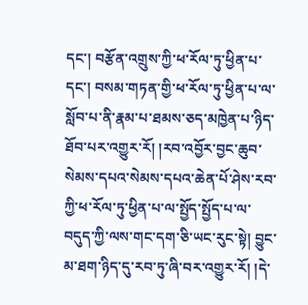དང་། བརྩོན་འགྲུས་ཀྱི་ཕ་རོལ་ཏུ་ཕྱིན་པ་དང་། བསམ་གཏན་གྱི་ཕ་རོལ་ཏུ་ཕྱིན་པ་ལ་སློབ་པ་ནི་རྣམ་པ་ཐམས་ཅད་མཁྱེན་པ་ཉིད་ཐོབ་པར་འགྱུར་རོ། །རབ་འབྱོར་བྱང་ཆུབ་སེམས་དཔའ་སེམས་དཔའ་ཆེན་པོ་ཤེས་རབ་ཀྱི་ཕ་རོལ་ཏུ་ཕྱིན་པ་ལ་སྤྱོད་སྤྱོད་པ་ལ་བདུད་ཀྱི་ལས་གང་དག་ཅི་ཡང་རུང་སྟེ། བྱུང་མ་ཐག་ཉིད་དུ་རབ་ཏུ་ཞི་བར་འགྱུར་རོ། །དེ་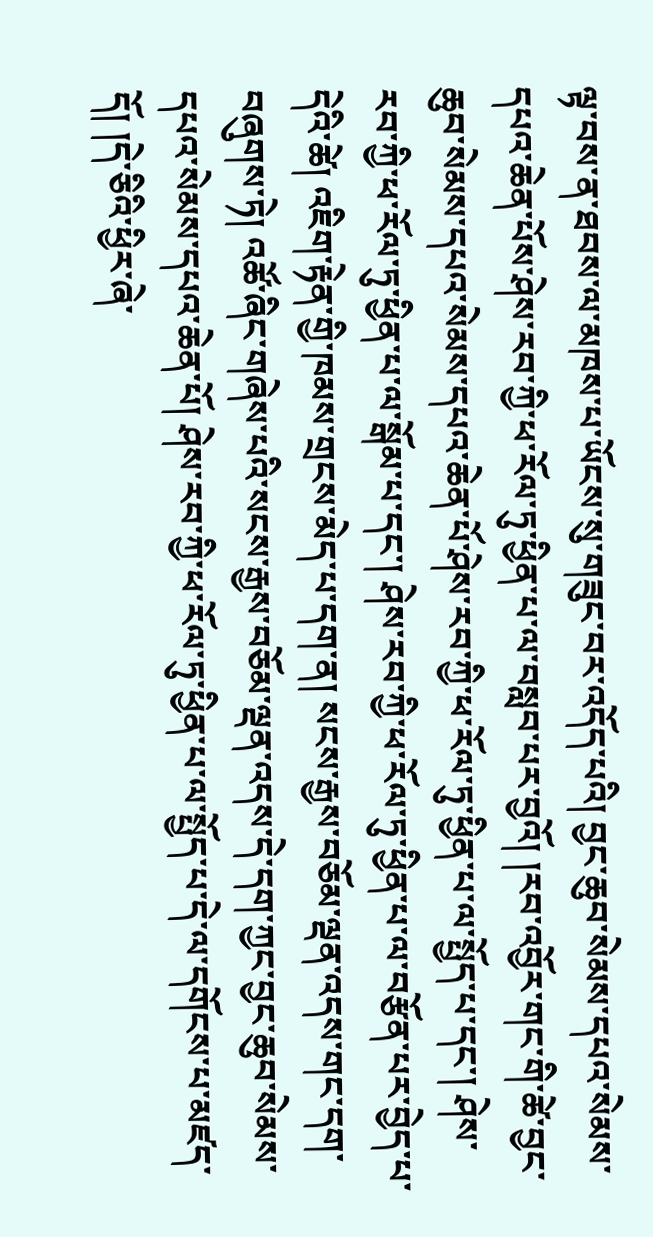ལྟ་བས་ན་ཐབས་ལ་མཁས་པ་ཡོངས་སུ་གཟུང་བར་འདོད་པའི། བྱང་ཆུབ་སེམས་དཔའ་སེམས་དཔའ་ཆེན་པོས་ཤེས་རབ་ཀྱི་ཕ་རོལ་ཏུ་ཕྱིན་པ་ལ་བསླབ་པར་བྱའོ། །རབ་འབྱོར་གང་གི་ཚེ་བྱང་ཆུབ་སེམས་དཔའ་སེམས་དཔའ་ཆེན་པོ་ཤེས་རབ་ཀྱི་ཕ་རོལ་ཏུ་ཕྱིན་པ་ལ་སྤྱོད་པ་དང་། ཤེས་རབ་ཀྱི་ཕ་རོལ་ཏུ་ཕྱིན་པ་ལ་སྒོམ་པ་དང་། ཤེས་རབ་ཀྱི་ཕ་རོལ་ཏུ་ཕྱིན་པ་ལ་བརྩོན་པར་བྱེད་པ་དེའི་ཚེ། འཇིག་རྟེན་གྱི་ཁམས་གྲངས་མེད་པ་དག་ན། སངས་རྒྱས་བཅོམ་ལྡན་འདས་གང་དག་བཞུགས་ཏེ། འཚོ་ཞིང་གཞེས་པའི་སངས་རྒྱས་བཅོམ་ལྡན་འདས་དེ་དག་ཀྱང་བྱང་ཆུབ་སེམས་དཔའ་སེམས་དཔའ་ཆེན་པོ། ཤེས་རབ་ཀྱི་ཕ་རོལ་ཏུ་ཕྱིན་པ་ལ་སྤྱོད་པ་དེ་ལ་དགོངས་པ་མཛད་དོ། །དེ་ཅིའི་ཕྱིར་ཞེ་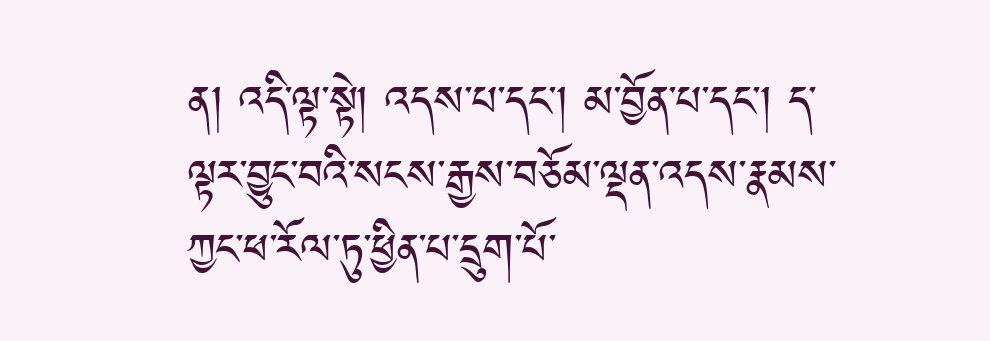ན། འདི་ལྟ་སྟེ། འདས་པ་དང་། མ་བྱོན་པ་དང་། ད་ལྟར་བྱུང་བའི་སངས་རྒྱས་བཅོམ་ལྡན་འདས་རྣམས་ཀྱང་ཕ་རོལ་ཏུ་ཕྱིན་པ་དྲུག་པོ་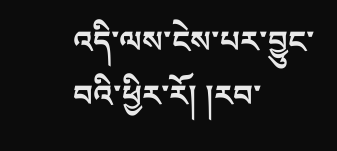འདི་ལས་ངེས་པར་བྱུང་བའི་ཕྱིར་རོ། །རབ་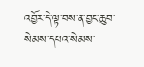འབྱོར་དེ་ལྟ་བས་ན་བྱང་ཆུབ་སེམས་དཔའ་སེམས་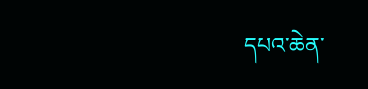དཔའ་ཆེན་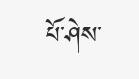པོ་ཤེས་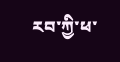རབ་ཀྱི་ཕ་